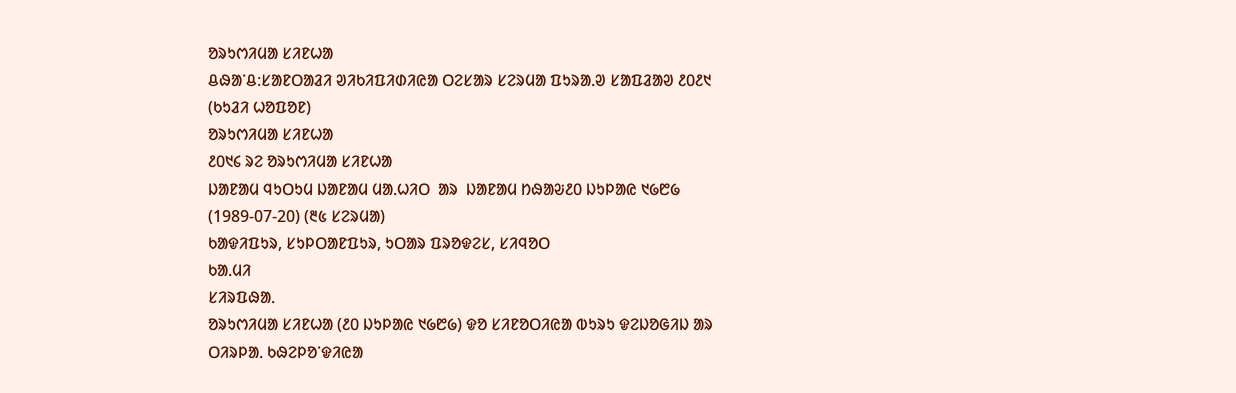ᱚᱨᱩᱬᱤᱢᱟ ᱥᱤᱱᱦᱟ
ᱪᱷᱟᱸᱪ:ᱥᱟᱱᱛᱟᱲᱤ ᱣᱤᱠᱤᱯᱤᱰᱤᱭᱟ ᱛᱮᱥᱟᱨ ᱥᱮᱨᱢᱟ ᱯᱩᱨᱟᱹᱣ ᱥᱟᱯᱲᱟᱣ ᱒᱐᱒᱑ (ᱠᱩᱲᱤ ᱦᱚᱯᱚᱱ)
ᱚᱨᱩᱬᱤᱢᱟ ᱥᱤᱱᱦᱟ
᱒᱐᱑᱔ ᱨᱮ ᱚᱨᱩᱬᱤᱢᱟ ᱥᱤᱱᱦᱟ
ᱡᱟᱱᱟᱢ ᱧᱩᱛᱩᱢ ᱡᱟᱱᱟᱢ ᱢᱟᱹᱦᱤᱛ  ᱟᱨ  ᱡᱟᱱᱟᱢ ᱴᱷᱟᱶ᱒᱐ ᱡᱩᱞᱟᱭ ᱑᱙᱘᱙ (1989-07-20) (᱓᱕ ᱥᱮᱨᱢᱟ)
ᱠᱟᱫᱤᱯᱩᱨ, ᱥᱩᱞᱛᱟᱱᱯᱩᱨ, ᱩᱛᱟᱨ ᱯᱨᱚᱫᱮᱥ, ᱥᱤᱧᱚᱛ
ᱠᱟᱹᱢᱤ
ᱥᱤᱨᱯᱷᱟᱹ
ᱚᱨᱩᱬᱤᱢᱟ ᱥᱤᱱᱦᱟ (᱒᱐ ᱡᱩᱞᱟᱭ ᱑᱙᱘᱙) ᱫᱚ ᱥᱤᱱᱚᱛᱤᱭᱟ ᱵᱩᱨᱩ ᱫᱮᱡᱚᱜᱤᱡ ᱟᱨ ᱛᱤᱨᱞᱟᱹ ᱠᱷᱮᱞᱚᱸᱫᱤᱭᱟ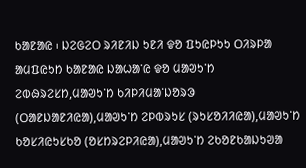ᱠᱟᱱᱟᱭ ᱾ ᱡᱮᱜᱮᱛ ᱨᱤᱱᱤᱡ ᱩᱱᱤ ᱫᱚ ᱯᱩᱭᱞᱩᱩ ᱛᱤᱨᱞᱟ ᱟᱢᱯᱭᱩᱴ ᱠᱟᱱᱟᱭ ᱡᱟᱦᱟᱸᱭ ᱫᱚ ᱢᱟᱣᱩᱸᱴ ᱮᱵᱷᱨᱮᱥᱴ,ᱢᱟᱣᱩᱸᱴ ᱠᱤᱞᱤᱢᱟᱸᱡᱚᱨᱳ (ᱛᱟᱱᱡᱟᱱᱤᱭᱟ),ᱢᱟᱣᱩᱸᱴ ᱮᱞᱵᱨᱩᱥ (ᱨᱩᱥᱚᱤᱤᱭᱟ),ᱢᱟᱣᱩᱸᱴ ᱠᱚᱥᱤᱭᱩᱥᱠᱚ (ᱚᱥᱴᱨᱮᱞᱤᱭᱟ),ᱢᱟᱣᱩᱸᱴ ᱮᱠᱚᱱᱠᱟᱡᱩᱣᱟ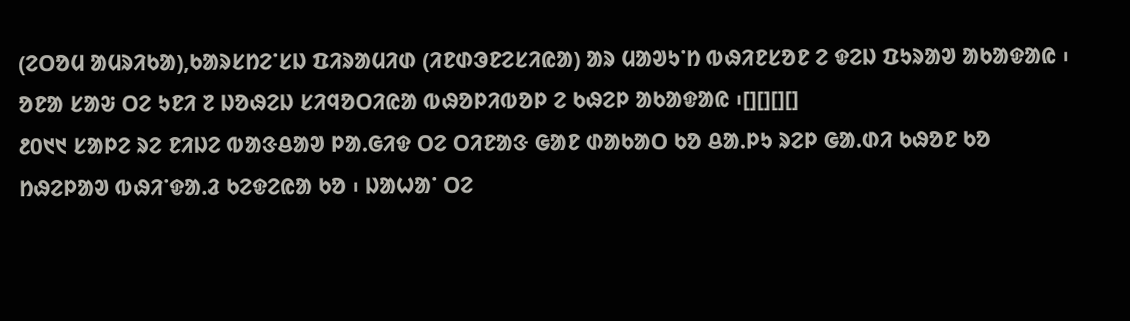(ᱮᱛᱚᱢ ᱟᱢᱨᱤᱠᱟ),ᱠᱟᱨᱥᱴᱮᱸᱥᱡ ᱯᱤᱨᱟᱢᱤᱰ (ᱤᱱᱰᱳᱱᱮᱥᱤᱭᱟ) ᱟᱨ ᱢᱟᱣᱩᱸᱴ ᱵᱷᱤᱱᱥᱚᱱ ᱮ ᱫᱮᱡ ᱯᱩᱨᱟᱣ ᱟᱠᱟᱫᱟᱭ ᱾ ᱚᱱᱟ ᱥᱟᱶ ᱛᱮ ᱩᱱᱤ ᱗ ᱡᱚᱷᱮᱡ ᱥᱤᱧᱚᱛᱤᱭᱟ ᱵᱷᱚᱞᱤᱵᱚᱞ ᱮ ᱠᱷᱮᱞ ᱟᱠᱟᱫᱟᱭ ᱾[][][][]
᱒᱐᱑᱑ ᱥᱟᱞᱮ ᱨᱮ ᱱᱤᱡᱮ ᱵᱟᱝᱪᱟᱣ ᱞᱟ.ᱜᱤᱫ ᱛᱮ ᱛᱤᱱᱟᱝ ᱜᱟᱱ ᱰᱟᱠᱟᱛ ᱠᱚ ᱪᱟ.ᱞᱩ ᱨᱮᱞ ᱜᱟ.ᱰᱤ ᱠᱷᱚᱱ ᱠᱚ ᱴᱷᱮᱞᱟᱣ ᱵᱷᱤᱸᱫᱟ.ᱲ ᱠᱮᱫᱮᱭᱟ ᱠᱚ ᱾ ᱡᱟᱦᱟᱸ ᱛᱮ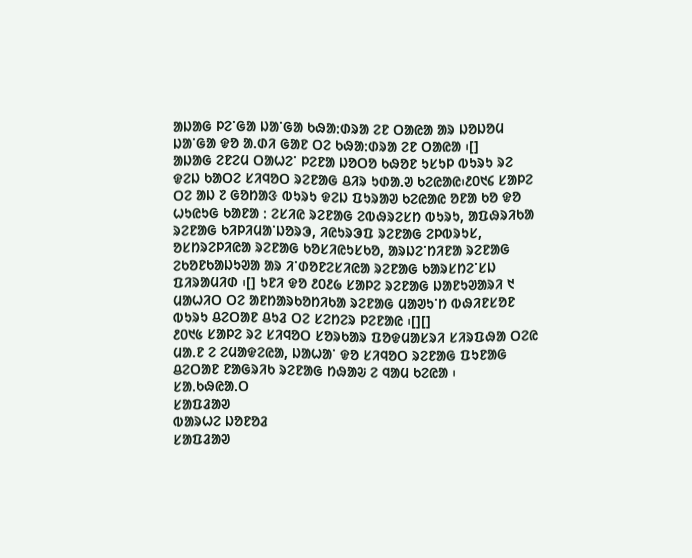ᱟᱡᱟᱜ ᱞᱮᱸᱜᱟ ᱡᱟᱸᱜᱟ ᱠᱷᱟᱺᱰᱨᱟ ᱮᱱ ᱛᱟᱭᱟ ᱟᱨ ᱡᱚᱡᱚᱢ ᱡᱟᱸᱜᱟ ᱫᱚ ᱟ.ᱰᱤ ᱜᱟᱱ ᱛᱮ ᱠᱷᱟᱺᱰᱨᱟ ᱮᱱ ᱛᱟᱭᱟ ᱾[]
ᱟᱡᱟᱜ ᱮᱱᱮᱢ ᱛᱟᱦᱮᱸ ᱞᱮᱱᱟ ᱡᱚᱛᱚ ᱠᱷᱚᱱ ᱩᱥᱩᱞ ᱵᱩᱨᱩ ᱨᱮ ᱫᱮᱡ ᱠᱟᱛᱮ ᱥᱤᱧᱚᱛ ᱨᱮᱱᱟᱜ ᱪᱤᱨ ᱩᱰᱟ.ᱣ ᱠᱮᱭᱟᱭ᱾᱒᱐᱑᱔ ᱥᱟᱞᱮ ᱛᱮ ᱟᱡ ᱗ ᱜᱚᱴᱟᱝ ᱵᱩᱨᱩ ᱫᱮᱡ ᱯᱩᱨᱟᱣ ᱠᱮᱭᱟᱭ ᱚᱱᱟ ᱠᱚ ᱫᱚ ᱦᱩᱭᱩᱜ ᱠᱟᱱᱟ ᱺ ᱮᱥᱤᱭ ᱨᱮᱱᱟᱜ ᱮᱵᱷᱨᱮᱥᱴ ᱵᱩᱨᱩ, ᱟᱯᱷᱨᱤᱠᱟ ᱨᱮᱱᱟᱜ ᱠᱤᱞᱤᱢᱟᱸᱡᱚᱨᱳ, ᱤᱭᱩᱨᱳᱯ ᱨᱮᱱᱟᱜ ᱮᱞᱵᱨᱩᱥ, ᱚᱥᱴᱨᱮᱞᱤᱭᱟ ᱨᱮᱱᱟᱜ ᱠᱚᱥᱤᱭᱩᱥᱠᱚ, ᱟᱨᱡᱮᱸᱴᱤᱱᱟ ᱨᱮᱱᱟᱜ ᱮᱠᱚᱱᱠᱟᱡᱩᱣᱟ ᱟᱨ ᱤᱸᱰᱚᱱᱮᱥᱤᱭᱟ ᱨᱮᱱᱟᱜ ᱠᱟᱨᱥᱴᱮᱸᱥᱡ ᱯᱤᱨᱟᱢᱤᱰ ᱾[] ᱩᱱᱤ ᱫᱚ ᱒᱐᱒᱙ ᱥᱟᱞᱮ ᱨᱮᱱᱟᱜ ᱡᱟᱱᱩᱣᱟᱨᱤ ᱑ ᱢᱟᱦᱤᱛ ᱛᱮ ᱟᱱᱴᱟᱨᱠᱚᱴᱤᱠᱟ ᱨᱮᱱᱟᱜ ᱢᱟᱣᱩᱸᱴ ᱵᱷᱤᱱᱥᱚᱱ ᱵᱩᱨᱩ ᱪᱮᱛᱟᱱ ᱪᱩᱲ ᱛᱮ ᱥᱮᱴᱮᱨ ᱞᱮᱱᱟᱭ ᱾[][]
᱒᱐᱑᱕ ᱥᱟᱞᱮ ᱨᱮ ᱥᱤᱧᱚᱛ ᱥᱚᱨᱠᱟᱨ ᱯᱚᱫᱢᱟᱥᱨᱤ ᱥᱤᱨᱯᱷᱟ ᱛᱮᱭ ᱢᱟ.ᱱ ᱮ ᱮᱢᱟᱫᱮᱭᱟ, ᱡᱟᱦᱟᱸ ᱫᱚ ᱥᱤᱧᱚᱛ ᱨᱮᱱᱟᱜ ᱯᱩᱱᱟᱜ ᱪᱮᱛᱟᱱ ᱱᱟᱜᱨᱤᱠ ᱨᱮᱱᱟᱜ ᱴᱷᱟᱶ ᱮ ᱧᱟᱢ ᱠᱮᱭᱟ ᱾
ᱥᱟᱹᱠᱷᱭᱟᱹᱛ
ᱥᱟᱯᱲᱟᱣ
ᱵᱟᱨᱦᱮ ᱡᱚᱱᱚᱲ
ᱥᱟᱯᱲᱟᱣ